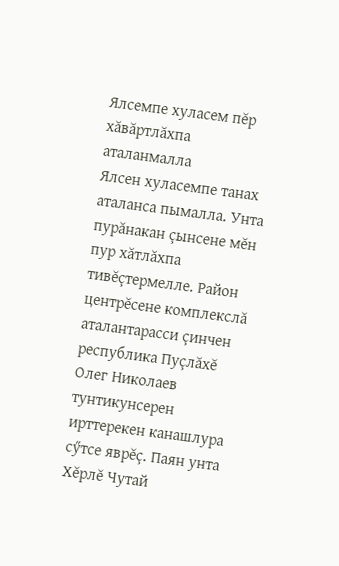Ялсемпе хуласем пĕр хăвăртлăхпа аталанмалла
Ялсен хуласемпе танах аталанса пымалла. Унта пурăнакан çынсене мĕн пур хăтлăхпа тивĕçтермелле. Район центрĕсене комплекслă аталантарасси çинчен республика Пуçлăхĕ Олег Николаев тунтикунсерен ирттерекен канашлура сӳтсе яврĕç. Паян унта Хĕрлĕ Чутай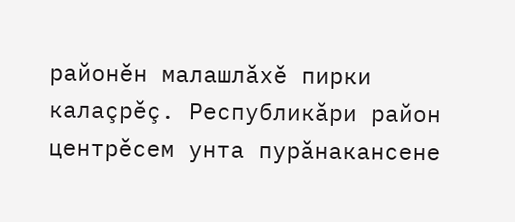районĕн малашлăхĕ пирки калаçрĕç. Республикăри район центрĕсем унта пурăнакансене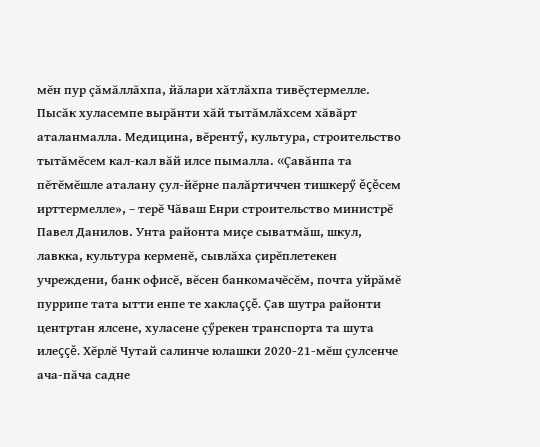мĕн пур çăмăллăхпа, йăлари хăтлăхпа тивĕçтермелле. Пысăк хуласемпе вырăнти хăй тытăмлăхсем хăвăрт аталанмалла. Медицина, вĕрентӳ, культура, строительство тытăмĕсем кал-кал вăй илсе пымалла. «Çавăнпа та пĕтĕмĕшле аталану çул-йĕрне палăртиччен тишкерӳ ĕçĕсем ирттермелле», – терĕ Чăваш Енри строительство министрĕ Павел Данилов. Унта районта миçе сыватмăш, шкул, лавкка, культура керменĕ, сывлăха çирĕплетекен учреждени, банк офисĕ, вĕсен банкомачĕсĕм, почта уйрăмĕ пуррипе тата ытти енпе те хаклаççĕ. Çав шутра районти центртан ялсене, хуласене çӳрекен транспорта та шута илеççĕ. Хĕрлĕ Чутай салинче юлашки 2020-21-мĕш çулсенче ача-пăча садне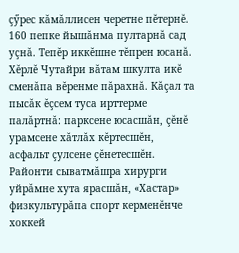çӳрес кăмăллисен черетне пĕтернĕ. 160 пепке йышăнма пултарнă сад уçнă. Тепĕр иккĕшне тĕпрен юсанă. Хĕрлĕ Чутайри вăтам шкулта икĕ сменăпа вĕренме пăрахнă. Кăçал та пысăк ĕçсем туса ирттерме палăртнă: парксене юсасшăн, çĕнĕ урамсене хăтлăх кĕртесшĕн, асфальт çулсене çĕнетесшĕн. Районти сыватмăшра хирурги уйрăмне хута ярасшăн, «Хастар» физкультурăпа спорт керменĕнче хоккей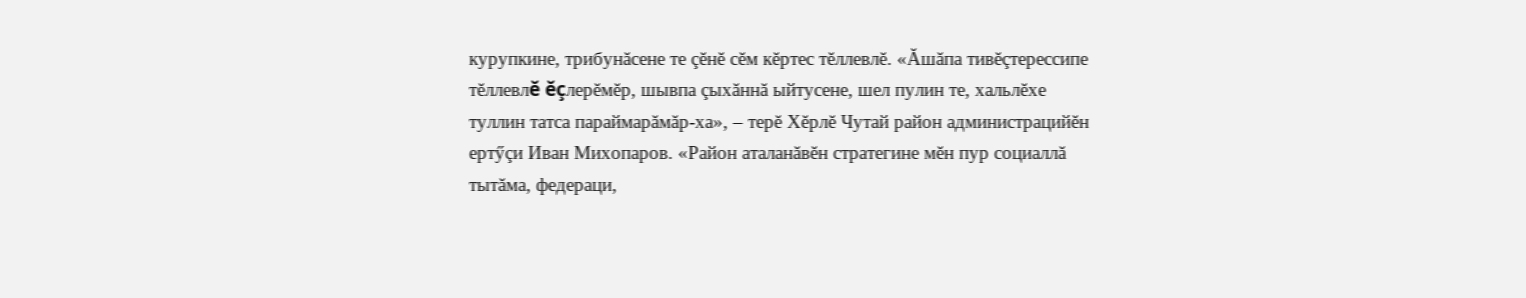курупкине, трибунăсене те çĕнĕ сĕм кĕртес тĕллевлĕ. «Ăшăпа тивĕçтерессипе тĕллевлĕ ĕçлерĕмĕр, шывпа çыхăннă ыйтусене, шел пулин те, хальлĕхе туллин татса параймарăмăр-ха», – терĕ Хĕрлĕ Чутай район администрацийĕн ертӳçи Иван Михопаров. «Район аталанăвĕн стратегине мĕн пур социаллă тытăма, федераци,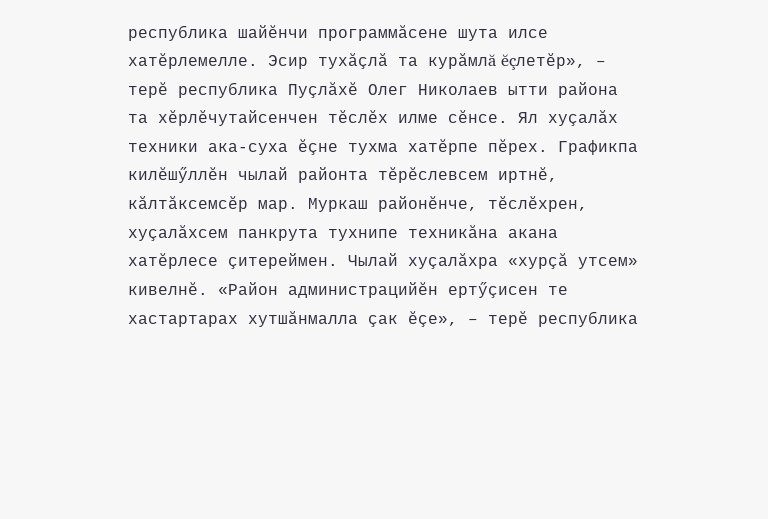республика шайĕнчи программăсене шута илсе хатĕрлемелле. Эсир тухăçлă та курăмлă ĕçлетĕр», – терĕ республика Пуçлăхĕ Олег Николаев ытти района та хĕрлĕчутайсенчен тĕслĕх илме сĕнсе. Ял хуçалăх техники ака-суха ĕçне тухма хатĕрпе пĕрех. Графикпа килĕшӳллĕн чылай районта тĕрĕслевсем иртнĕ, кăлтăксемсĕр мар. Муркаш районĕнче, тĕслĕхрен, хуçалăхсем панкрута тухнипе техникăна акана хатĕрлесе çитереймен. Чылай хуçалăхра «хурçă утсем» кивелнĕ. «Район администрацийĕн ертӳçисен те хастартарах хутшăнмалла çак ĕçе», – терĕ республика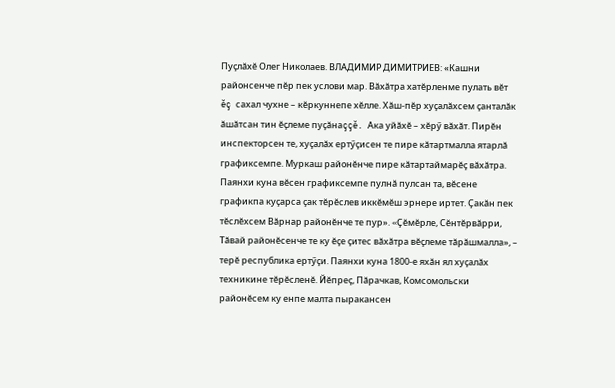Пуçлăхĕ Олег Николаев. ВЛАДИМИР ДИМИТРИЕВ: «Кашни районсенче пĕр пек услови мар. Вăхăтра хатĕрленме пулать вĕт ĕç сахал чухне – кĕркуннепе хĕлле. Хăш-пĕр хуçалăхсем çанталăк ăшăтсан тин ĕçлеме пуçăнаççĕ. Ака уйăхĕ – хĕрӳ вăхăт. Пирĕн инспекторсен те, хуçалăх ертӳçисен те пире кăтартмалла ятарлă графиксемпе. Муркаш районĕнче пире кăтартаймарĕç вăхăтра. Паянхи куна вĕсен графиксемпе пулнă пулсан та, вĕсене графикпа куçарса çак тĕрĕслев иккĕмĕш эрнере иртет. Çакăн пек тĕслĕхсем Вăрнар районĕнче те пур». «Çĕмĕрле, Сĕнтĕрвăрри, Тăвай районĕсенче те ку ĕçе çитес вăхăтра вĕçлеме тăрăшмалла», – терĕ республика ертӳçи. Паянхи куна 1800-е яхăн ял хуçалăх техникине тĕрĕсленĕ. Йĕпреç, Пăрачкав, Комсомольски районĕсем ку енпе малта пыракансен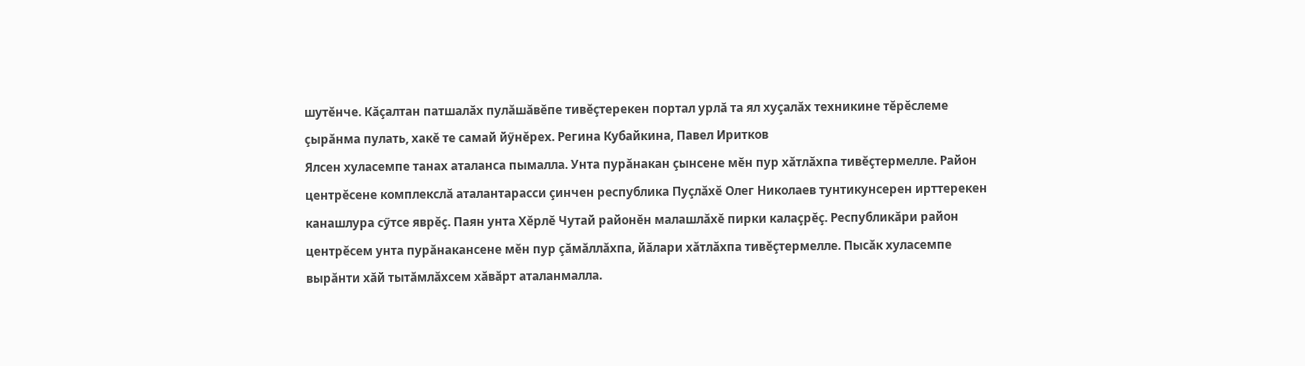шутĕнче. Кăçалтан патшалăх пулăшăвĕпе тивĕçтерекен портал урлă та ял хуçалăх техникине тĕрĕслеме çырăнма пулать, хакĕ те самай йӳнĕрех. Регина Кубайкина, Павел Иритков
Ялсен хуласемпе танах аталанса пымалла. Унта пурăнакан çынсене мĕн пур хăтлăхпа тивĕçтермелле. Район центрĕсене комплекслă аталантарасси çинчен республика Пуçлăхĕ Олег Николаев тунтикунсерен ирттерекен канашлура сӳтсе яврĕç. Паян унта Хĕрлĕ Чутай районĕн малашлăхĕ пирки калаçрĕç. Республикăри район центрĕсем унта пурăнакансене мĕн пур çăмăллăхпа, йăлари хăтлăхпа тивĕçтермелле. Пысăк хуласемпе вырăнти хăй тытăмлăхсем хăвăрт аталанмалла.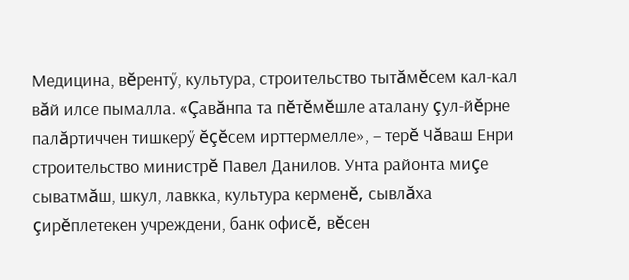Медицина, вĕрентӳ, культура, строительство тытăмĕсем кал-кал вăй илсе пымалла. «Çавăнпа та пĕтĕмĕшле аталану çул-йĕрне палăртиччен тишкерӳ ĕçĕсем ирттермелле», – терĕ Чăваш Енри строительство министрĕ Павел Данилов. Унта районта миçе сыватмăш, шкул, лавкка, культура керменĕ, сывлăха çирĕплетекен учреждени, банк офисĕ, вĕсен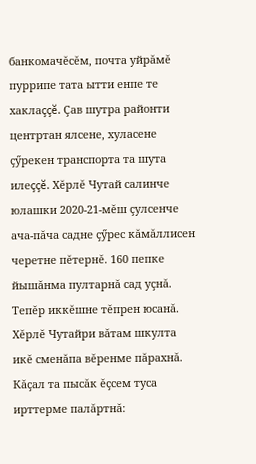банкомачĕсĕм, почта уйрăмĕ пуррипе тата ытти енпе те хаклаççĕ. Çав шутра районти центртан ялсене, хуласене çӳрекен транспорта та шута илеççĕ. Хĕрлĕ Чутай салинче юлашки 2020-21-мĕш çулсенче ача-пăча садне çӳрес кăмăллисен черетне пĕтернĕ. 160 пепке йышăнма пултарнă сад уçнă. Тепĕр иккĕшне тĕпрен юсанă. Хĕрлĕ Чутайри вăтам шкулта икĕ сменăпа вĕренме пăрахнă. Кăçал та пысăк ĕçсем туса ирттерме палăртнă: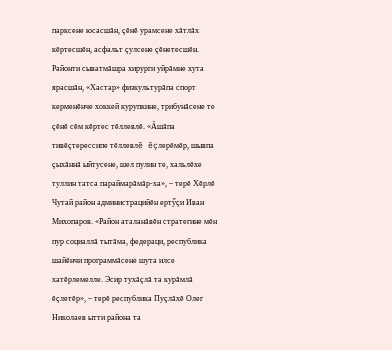парксене юсасшăн, çĕнĕ урамсене хăтлăх кĕртесшĕн, асфальт çулсене çĕнетесшĕн. Районти сыватмăшра хирурги уйрăмне хута ярасшăн, «Хастар» физкультурăпа спорт керменĕнче хоккей курупкине, трибунăсене те çĕнĕ сĕм кĕртес тĕллевлĕ. «Ăшăпа тивĕçтерессипе тĕллевлĕ ĕçлерĕмĕр, шывпа çыхăннă ыйтусене, шел пулин те, хальлĕхе туллин татса параймарăмăр-ха», – терĕ Хĕрлĕ Чутай район администрацийĕн ертӳçи Иван Михопаров. «Район аталанăвĕн стратегине мĕн пур социаллă тытăма, федераци, республика шайĕнчи программăсене шута илсе хатĕрлемелле. Эсир тухăçлă та курăмлă ĕçлетĕр», – терĕ республика Пуçлăхĕ Олег Николаев ытти района та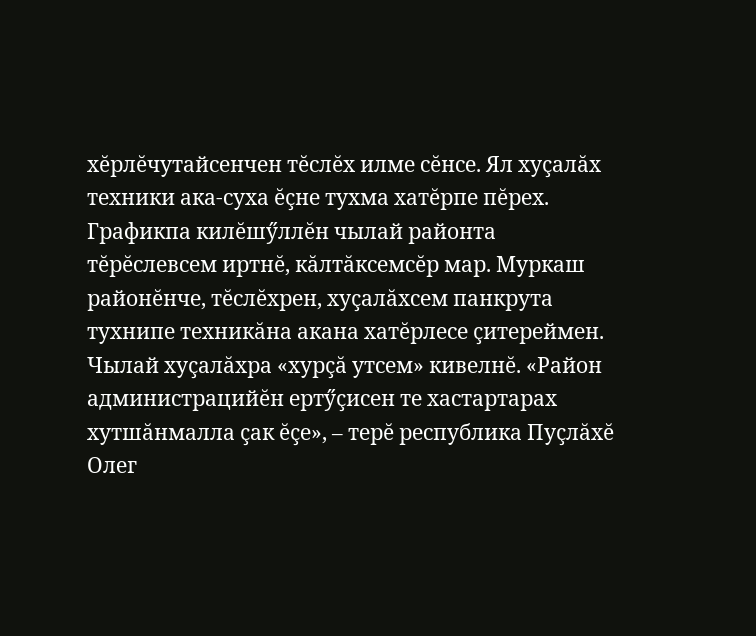хĕрлĕчутайсенчен тĕслĕх илме сĕнсе. Ял хуçалăх техники ака-суха ĕçне тухма хатĕрпе пĕрех. Графикпа килĕшӳллĕн чылай районта тĕрĕслевсем иртнĕ, кăлтăксемсĕр мар. Муркаш районĕнче, тĕслĕхрен, хуçалăхсем панкрута тухнипе техникăна акана хатĕрлесе çитереймен. Чылай хуçалăхра «хурçă утсем» кивелнĕ. «Район администрацийĕн ертӳçисен те хастартарах хутшăнмалла çак ĕçе», – терĕ республика Пуçлăхĕ Олег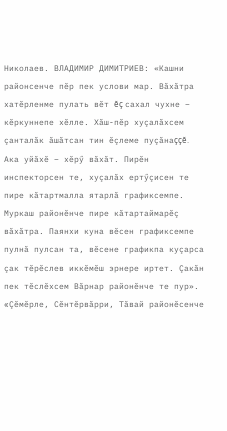Николаев. ВЛАДИМИР ДИМИТРИЕВ: «Кашни районсенче пĕр пек услови мар. Вăхăтра хатĕрленме пулать вĕт ĕç сахал чухне – кĕркуннепе хĕлле. Хăш-пĕр хуçалăхсем çанталăк ăшăтсан тин ĕçлеме пуçăнаççĕ. Ака уйăхĕ – хĕрӳ вăхăт. Пирĕн инспекторсен те, хуçалăх ертӳçисен те пире кăтартмалла ятарлă графиксемпе. Муркаш районĕнче пире кăтартаймарĕç вăхăтра. Паянхи куна вĕсен графиксемпе пулнă пулсан та, вĕсене графикпа куçарса çак тĕрĕслев иккĕмĕш эрнере иртет. Çакăн пек тĕслĕхсем Вăрнар районĕнче те пур». «Çĕмĕрле, Сĕнтĕрвăрри, Тăвай районĕсенче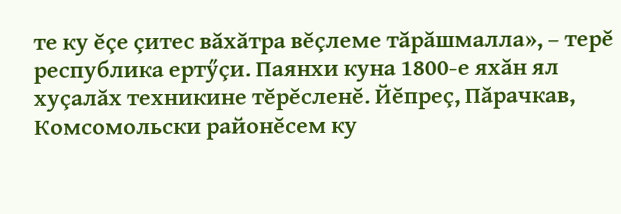те ку ĕçе çитес вăхăтра вĕçлеме тăрăшмалла», – терĕ республика ертӳçи. Паянхи куна 1800-е яхăн ял хуçалăх техникине тĕрĕсленĕ. Йĕпреç, Пăрачкав, Комсомольски районĕсем ку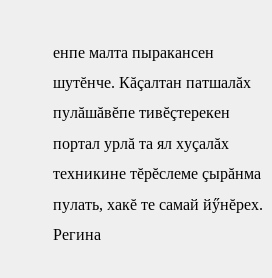енпе малта пыракансен шутĕнче. Кăçалтан патшалăх пулăшăвĕпе тивĕçтерекен портал урлă та ял хуçалăх техникине тĕрĕслеме çырăнма пулать, хакĕ те самай йӳнĕрех. Регина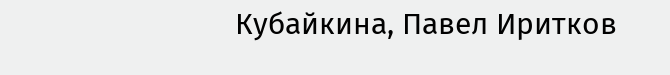Кубайкина, Павел Иритков